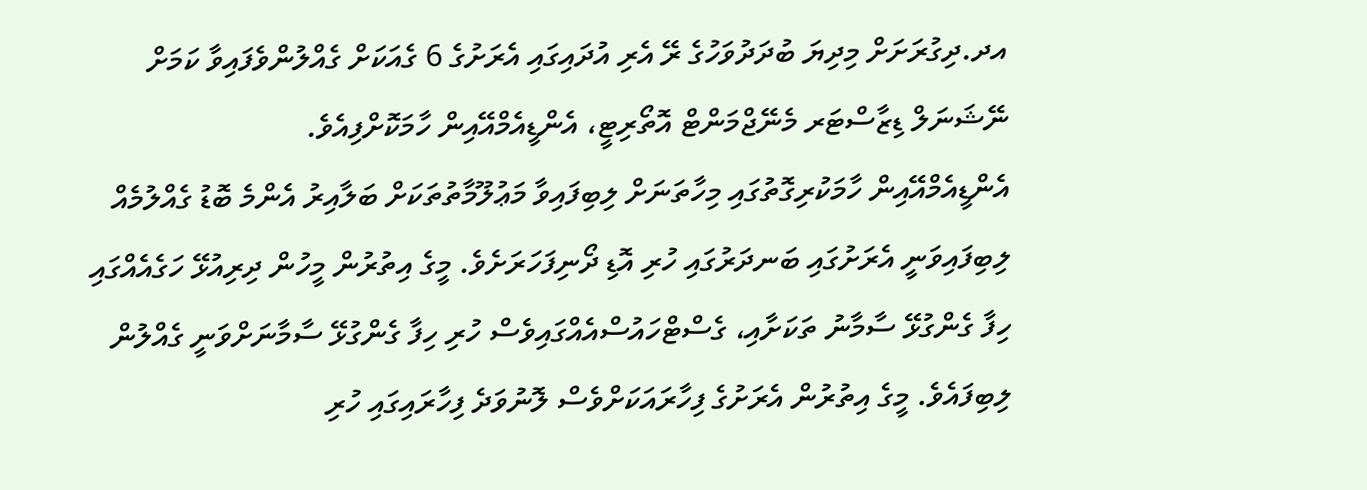އދ.ދިގުރަށަށް މިދިޔަ ބުދަދުވަހުގެ ރޭ އެރި އުދައިގައި އެރަށުގެ 6 ގެއަކަށް ގެއްލުންވެފައިވާ ކަމަށް ނޭޝަނަލް ޑިޒާސްޓަރ މެނޭޖްމަންޓް އޮތޯރިޓީ، އެންޑީއެމްއޭއިން ހާމަކޮށްފިއެވެ.
އެންޑީއެމްއޭއިން ހާމަކުރިގޮތުގައި މިހާތަނަށް ލިބިފައިވާ މަޢުލޫމާތުތަކަށް ބަލާއިރު އެންމެ ބޮޑު ގެއްލުމެއް ލިބިފައިވަނީ އެރަށުގައި ބަނދަރުގައި ހުރި އޮޑި ދޯނިފަހަރަށެވެ. މީގެ އިތުރުން މީހުން ދިރިއުޅޭ ހަގެއެއްގައި ހިފާ ގެންގުޅޭ ސާމާނު ތަކަށާއި، ގެސްޓްހައުސްއެއްގައިވެސް ހުރި ހިފާ ގެންގުޅޭ ސާމާނަށްވަނީ ގެއްލުން ލިބިފައެވެ. މީގެ އިތުރުން އެރަށުގެ ފިހާރައަކަށްވެސް ލޮނުވަދެ ފިހާރައިގައި ހުރި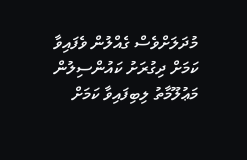މުދަލަށްވެސް ގެއްލުން ވެފައިވާ ކަމަށް ދިގުރަށު ކައުންސިލުން މަޢުލޫމާތު ލިބިފައިވާ ކަމަށް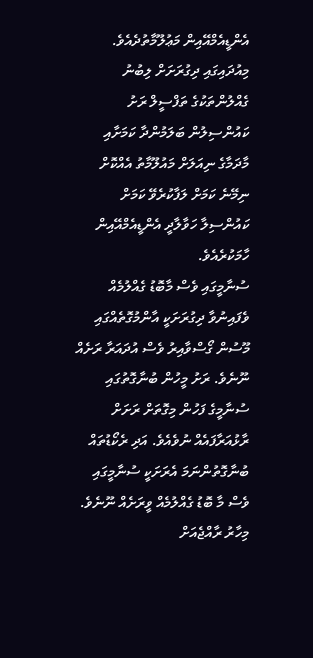އެންޑީއެމްއޭއިން މަޢުލޫމާތުދެއެވެ. މިއުދައިގައި ދިގުރަށަށް ލިބުނު ގެއްލުންތަކުގެ ތަފްސީލް ރަށު ކައުންސިލުން ބަލަމުންދާ ކަމަށާއި މާދަމާގެ ނިއަލަށް މައުލޫމާތު އެއްކޮށް ނިމޭނެ ކަމަށް ލަފާކުރެވޭ ކަމަށް ކައުންސިލާ ހަވާލާދީ އެންޑީއެމްއޭއިން ހާމަކުރެއެވެ.
ސުނާމީގައި ވެސް މާބޮޑު ގެއްލުމެއް ވެފައިނުވާ ދިގުރަށަކީ އާންމުގޮތެއްގައި މޫސުން ގޯސްވާއިރު ވެސް އުދައަރާ ރަށެއް ނޫނެވެ. ރަށު މީހުން ބުނާގޮތުގައި ސުނާމީގެ ފަހުން މިގޮތަށް ރަށަށް ރާޅުއަރާފައެއް ނުވެއެވެ. އަދި ރެކޯޑުތައް ބުނާގޮތުންނަމަ އެރަށަކީ ސުނާމީގައި ވެސް މާ ބޮޑު ގެއްލުމެއް ވީރަށެއް ނޫނެވެ.
މިހާރު ރާއްޖެއަށް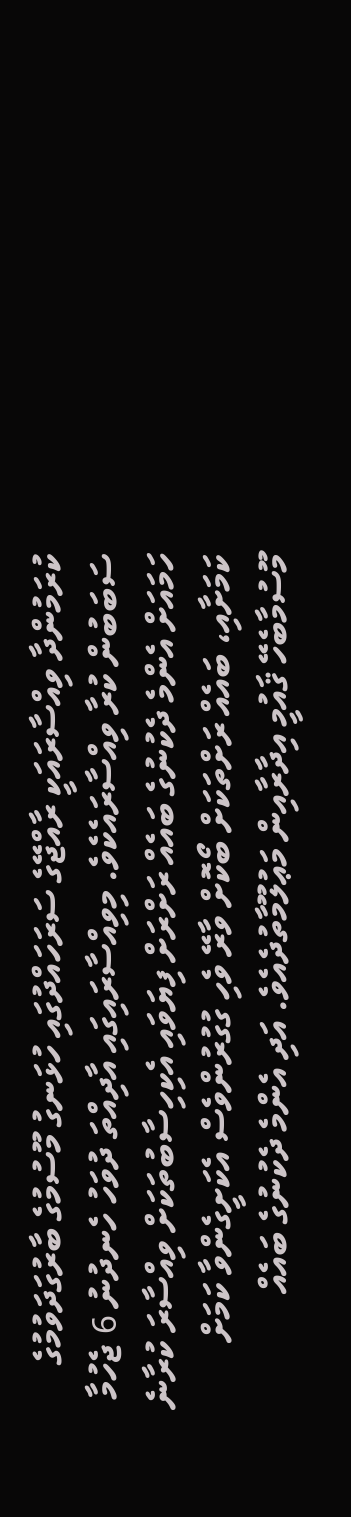ކުރަމުންދާ ވިއްސާރައަކީ ރާއްޖޭގެ ސަރަހައްދުގައި ހުޅަނގު މޫސުމުގެ ބާރުގަދަވުމުގެ ސަބަބުން ކުރާ ވިއްސާރައެކެވެ. މިވިއްސާރައިގައި އާދިއްތަ ދުވަހު ހެނދުނު 6 ޖެހުމާ ހަމައަށް އެންމެ ދެކުނުގެ ބައެއް ރަށްރަށް ފިޔަވައި އެކިހިސާބުތަކަށް ވިއްސާރަ ކުރާނެ ކަމަށާއި، ބައެއް ރަށްތަކަށް ބޯކޮށް ވާރޭ ވެހި ގުގުރުންވެސް އެކަށީގެންވާ ކަމަށް މޫސުމާބެހޭ ޤައުމީ އިދާރާއިން މަޢުލޫމާތުދެއެވެ. އަދި އެންމެ ދެކުނުގެ ބައެއް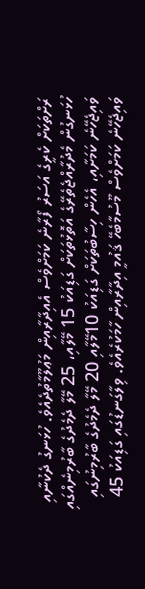ރަށްތަކަށް ކެރީގެ އަސަރު ފޯރާނެ ކަމަށްވެސް އެއިދާރާއިން މަޢުލޫމާތުދެއެވެ. ހުޅަނގު ދެކުނާއި ހުޅަނގުން މެދުރާއްޖެތެރޭގެ އަތޮޅުތަކަށް ގަޑިއަކު 15 މޭލާއި، 25 މޭލާ ދެމެދުގެ ބާރުމިނެއްގައި ވައިޖެހޭނެ ކަމަށާއި، އެހެން ހިސާބުތަކަށް ގަޑިއަކު 10މޭލާއި 20 މޭލާ ދެމެދުގެ ބާރުމިނުގައި ވައިޖެހޭނެ ކަމަށްވެސް މޫސުމާބެހޭ ޤައުމީ އިދާރާއިން ހާމަކުރެއެވެ. ވިލާގަނޑުގައި ގަޑިއަކު 45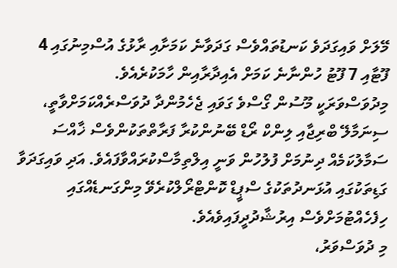މޭލަށް ވައިގަދަވެ ކަނޑުތައްވެސް ގަދަވާނެ ކަމަށާއި ރާޅުގެ އުސްމިނުގައި 4 ފޫޓާއި 7 ފޫޓު ހުންނާނެ ކަމަށް އެއިދާރާއިން ހާމަކުރެއެވެ.
މިދުވަސްވަރަކީ މޫސުން ގޯސްވެ ގަވައި ޖެހެމުންދާ ދުވަސްރެއްކަމަށްވާތީ، ސިނަމާލޭ ބްރިޖާއި ލިންކް ރޯޑް ބޭނުންކުރާ ފަރާތްތަކުންވެސް ޚާއްސަ ސަމާލުކަމެއް ދިނުމަށް ފުލުހުން ވަނީ އިލްތިމާސްކުރައްވާފައެވެ. އަދި ވައިގަދަވާ ގަޑިތަކުގައި އުޅަނދުތަކުގެ ސްޕީޑް ކޮންޓްރޯލްކުރެވޭ މިންގަނޑެއްގައި ހިފެހެއްޓުމަށްވެސް އިރުޝާދުދީފައިވެއެވެ.
މި ދުވަސްވަރު،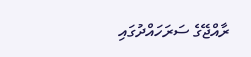ރާއްޖޭގެ ސަރަހައްދުގައި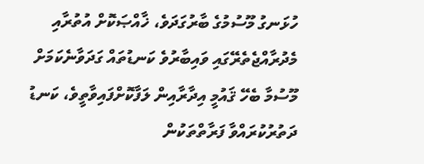ހުޅަނގު މޫސުމުގެ ބާރުގަދަވެ، ޚާއްޞަކޮށް އުތުރާއި މެދުރާއްޖެތެރޭގައި ވައިބާރުވެ ކަނޑުތައް ގަދަވާނެކަމަށް މޫސުމާ ބެހޭ ޤައުމީ އިދާރާއިން ލަފާކޮށްފައިވާތީވެ، ކަނޑު ދަތުރުކުރައްވާ ފަރާތްތަކުން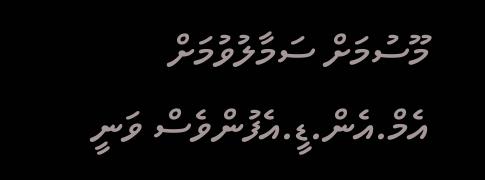މޫސުމަށް ސަމާލުވުމަށް އެމް.އެން.ޑީ.އެފުންވެސް ވަނީ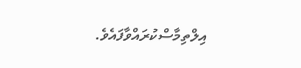އިލްތިމާސްކުރައްވާފައެވެ.